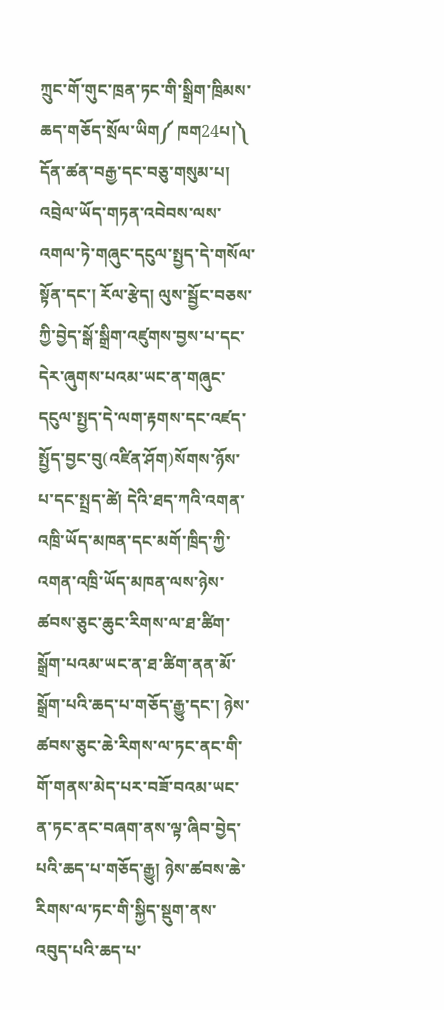ཀྲུང་གོ་གུང་ཁྲན་ཏང་གི་སྒྲིག་ཁྲིམས་ཆད་གཅོད་སྲོལ་ཡིག༼ ཁག24པ།༽
དོན་ཚན་བརྒྱ་དང་བཅུ་གསུམ་པ། འབྲེལ་ཡོད་གཏན་འབེབས་ལས་འགལ་ཏེ་གཞུང་དངུལ་སྤྱད་དེ་གསོལ་སྟོན་དང་། རོལ་རྩེད། ལུས་སྦྱོང་བཅས་ཀྱི་བྱེད་སྒོ་སྒྲིག་འཛུགས་བྱས་པ་དང་དེར་ཞུགས་པའམ་ཡང་ན་གཞུང་དངུལ་སྤྱད་དེ་ལག་རྟགས་དང་འཛད་སྤྱོད་བྱང་བུ(འཛིན་ཤོག)སོགས་ཉོས་པ་དང་སྤྲད་ཚེ། དེའི་ཐད་ཀའི་འགན་འཁྲི་ཡོད་མཁན་དང་མགོ་ཁྲིད་ཀྱི་འགན་འཁྲི་ཡོད་མཁན་ལས་ཉེས་ཚབས་ཅུང་ཆུང་རིགས་ལ་ཐ་ཚིག་སྒྲོག་པའམ་ཡང་ན་ཐ་ཚིག་ནན་མོ་སྒྲོག་པའི་ཆད་པ་གཅོད་རྒྱུ་དང་། ཉེས་ཚབས་ཅུང་ཆེ་རིགས་ལ་ཏང་ནང་གི་གོ་གནས་མེད་པར་བཟོ་བའམ་ཡང་ན་ཏང་ནང་བཞག་ནས་ལྟ་ཞིབ་བྱེད་པའི་ཆད་པ་གཅོད་རྒྱུ། ཉེས་ཚབས་ཆེ་རིགས་ལ་ཏང་གི་སྐྱིད་སྡུག་ནས་འབུད་པའི་ཆད་པ་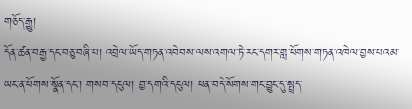གཅོད་རྒྱུ།
དོན་ཚན་བརྒྱ་དང་བཅུ་བཞི་པ། འབྲེལ་ཡོད་གཏན་འབེབས་ལས་འགལ་ཏེ་རང་དགར་གླ་ཕོགས་གཏན་འཁེལ་བྱས་པའམ་ཡང་ན་ཕོགས་སྣོན་དང་། གསབ་དངུལ། བྱ་དགའི་དངུལ། ཕན་བདེ་སོགས་གང་བྱུང་དུ་སྤྲད་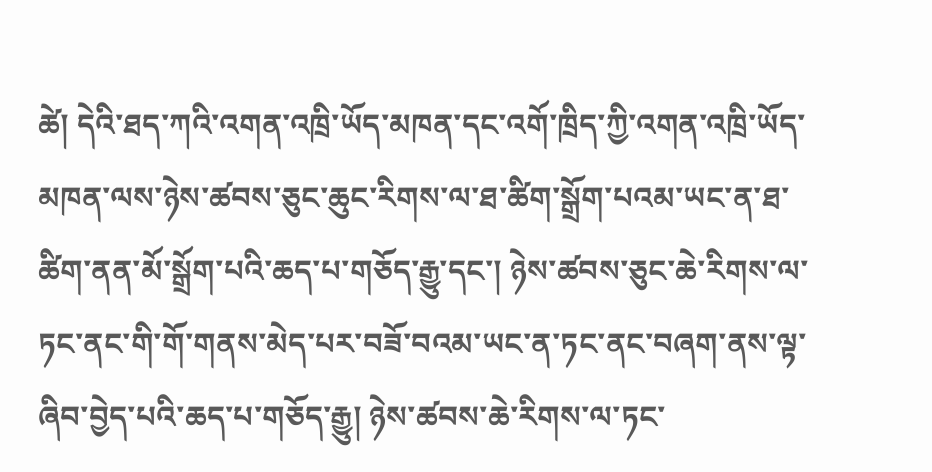ཚེ། དེའི་ཐད་ཀའི་འགན་འཁྲི་ཡོད་མཁན་དང་འགོ་ཁྲིད་ཀྱི་འགན་འཁྲི་ཡོད་མཁན་ལས་ཉེས་ཚབས་ཅུང་ཆུང་རིགས་ལ་ཐ་ཚིག་སྒྲོག་པའམ་ཡང་ན་ཐ་ཚིག་ནན་མོ་སྒྲོག་པའི་ཆད་པ་གཅོད་རྒྱུ་དང་། ཉེས་ཚབས་ཅུང་ཆེ་རིགས་ལ་ཏང་ནང་གི་གོ་གནས་མེད་པར་བཟོ་བའམ་ཡང་ན་ཏང་ནང་བཞག་ནས་ལྟ་ཞིབ་བྱེད་པའི་ཆད་པ་གཅོད་རྒྱུ། ཉེས་ཚབས་ཆེ་རིགས་ལ་ཏང་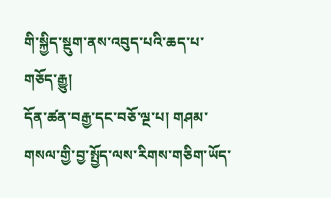གི་སྐྱིད་སྡུག་ནས་འབུད་པའི་ཆད་པ་གཅོད་རྒྱུ།
དོན་ཚན་བརྒྱ་དང་བཅོ་ལྔ་པ། གཤམ་གསལ་གྱི་བྱ་སྤྱོད་ལས་རིགས་གཅིག་ཡོད་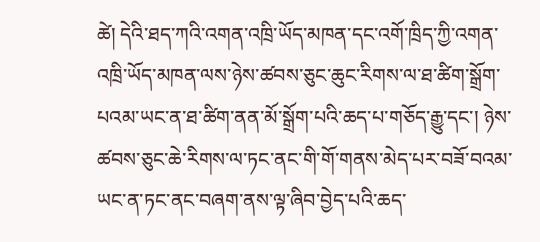ཚེ། དེའི་ཐད་ཀའི་འགན་འཁྲི་ཡོད་མཁན་དང་འགོ་ཁྲིད་ཀྱི་འགན་འཁྲི་ཡོད་མཁན་ལས་ཉེས་ཚབས་ཅུང་ཆུང་རིགས་ལ་ཐ་ཚིག་སྒྲོག་པའམ་ཡང་ན་ཐ་ཚིག་ནན་མོ་སྒྲོག་པའི་ཆད་པ་གཅོད་རྒྱུ་དང་། ཉེས་ཚབས་ཅུང་ཆེ་རིགས་ལ་ཏང་ནང་གི་གོ་གནས་མེད་པར་བཟོ་བའམ་ཡང་ན་ཏང་ནང་བཞག་ནས་ལྟ་ཞིབ་བྱེད་པའི་ཆད་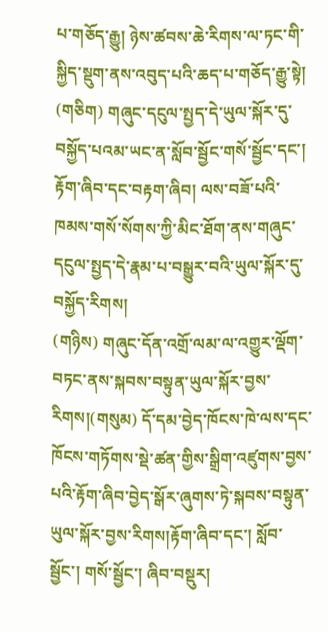པ་གཅོད་རྒྱུ། ཉེས་ཚབས་ཆེ་རིགས་ལ་ཏང་གི་སྐྱིད་སྡུག་ནས་འབུད་པའི་ཆད་པ་གཅོད་རྒྱུ་སྟེ།
(གཅིག) གཞུང་དངུལ་སྤྱད་དེ་ཡུལ་སྐོར་དུ་བསྐྱོད་པའམ་ཡང་ན་སློབ་སྦྱོང་གསོ་སྦྱོང་དང་། རྟོག་ཞིབ་དང་བརྟག་ཞིབ། ལས་བཟོ་པའི་ཁམས་གསོ་སོགས་ཀྱི་མིང་ཐོག་ནས་གཞུང་དངུལ་སྤྱད་དེ་རྣམ་པ་བསྒྱུར་བའི་ཡུལ་སྐོར་དུ་བསྐྱོད་རིགས།
(གཉིས) གཞུང་དོན་འགྲོ་ལམ་ལ་འགྱུར་ལྡོག་བཏང་ནས་སྐབས་བསྟུན་ཡུལ་སྐོར་བྱས་རིགས།(གསུམ) དོ་དམ་བྱེད་ཁོངས་ཁེ་ལས་དང་ཁོངས་གཏོགས་སྡེ་ཚན་གྱིས་སྒྲིག་འཛུགས་བྱས་པའི་རྟོག་ཞིབ་བྱེད་སྒོར་ཞུགས་ཏེ་སྐབས་བསྟུན་ཡུལ་སྐོར་བྱས་རིགས།རྟོག་ཞིབ་དང་། སློབ་སྦྱོང་། གསོ་སྦྱོང་། ཞིབ་བསྡུར།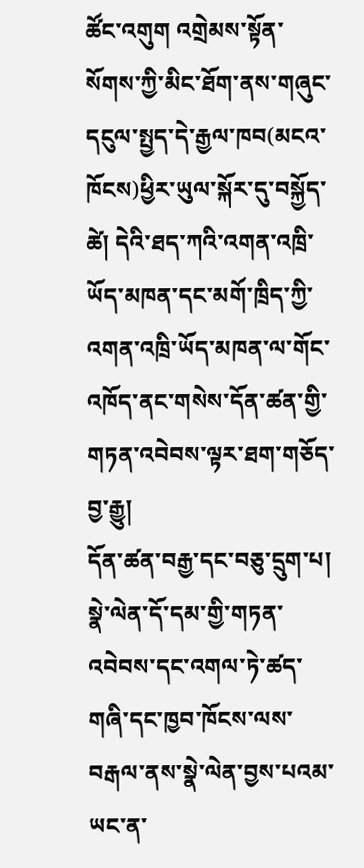ཚོང་འགུག འགྲེམས་སྟོན་སོགས་ཀྱི་མིང་ཐོག་ནས་གཞུང་དངུལ་སྤྱད་དེ་རྒྱལ་ཁབ(མངའ་ཁོངས)ཕྱིར་ཡུལ་སྐོར་དུ་བསྐྱོད་ཚེ། དེའི་ཐད་ཀའི་འགན་འཁྲི་ཡོད་མཁན་དང་མགོ་ཁྲིད་ཀྱི་འགན་འཁྲི་ཡོད་མཁན་ལ་གོང་འཁོད་ནང་གསེས་དོན་ཚན་གྱི་གཏན་འབེབས་ལྟར་ཐག་གཅོད་བྱ་རྒྱུ།
དོན་ཚན་བརྒྱ་དང་བཅུ་དྲུག་པ། སྣེ་ལེན་དོ་དམ་གྱི་གཏན་འབེབས་དང་འགལ་ཏེ་ཚད་གཞི་དང་ཁྱབ་ཁོངས་ལས་བརྒལ་ནས་སྣེ་ལེན་བྱས་པའམ་ཡང་ན་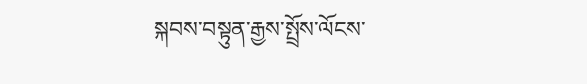སྐབས་བསྟུན་རྒྱས་སྤྲོས་ལོངས་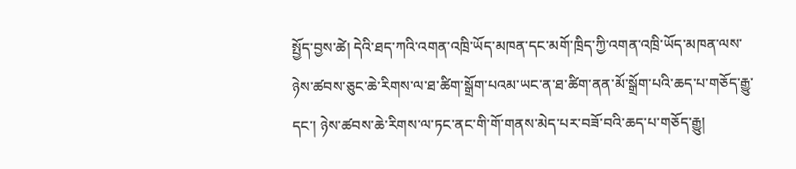སྤྱོད་བྱས་ཚེ། དེའི་ཐད་ཀའི་འགན་འཁྲི་ཡོད་མཁན་དང་མགོ་ཁྲིད་ཀྱི་འགན་འཁྲི་ཡོད་མཁན་ལས་ཉེས་ཚབས་ཅུང་ཆེ་རིགས་ལ་ཐ་ཚིག་སྒྲོག་པའམ་ཡང་ན་ཐ་ཚིག་ནན་མོ་སྒྲོག་པའི་ཆད་པ་གཅོད་རྒྱུ་དང་། ཉེས་ཚབས་ཆེ་རིགས་ལ་ཏང་ནང་གི་གོ་གནས་མེད་པར་བཟོ་བའི་ཆད་པ་གཅོད་རྒྱུ།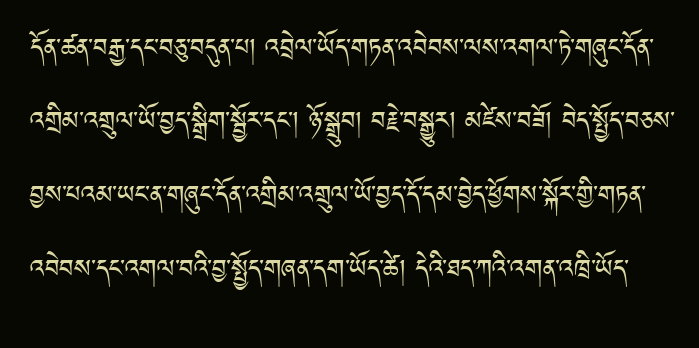དོན་ཚན་བརྒྱ་དང་བཅུ་བདུན་པ། འབྲེལ་ཡོད་གཏན་འབེབས་ལས་འགལ་ཏེ་གཞུང་དོན་འགྲིམ་འགྲུལ་ཡོ་བྱད་སྒྲིག་སྦྱོར་དང་། ཉོ་སྒྲུབ། བརྗེ་བསྒྱུར། མཛེས་བཟོ། བེད་སྤྱོད་བཅས་བྱས་པའམ་ཡང་ན་གཞུང་དོན་འགྲིམ་འགྲུལ་ཡོ་བྱད་དོ་དམ་བྱེད་ཕྱོགས་སྐོར་གྱི་གཏན་འབེབས་དང་འགལ་བའི་བྱ་སྤྱོད་གཞན་དག་ཡོད་ཚེ། དེའི་ཐད་ཀའི་འགན་འཁྲི་ཡོད་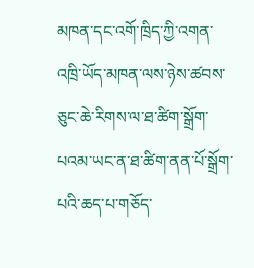མཁན་དང་འགོ་ཁྲིད་ཀྱི་འགན་འཁྲི་ཡོད་མཁན་ལས་ཉེས་ཚབས་ཅུང་ཆེ་རིགས་ལ་ཐ་ཚིག་སྒྲོག་པའམ་ཡང་ན་ཐ་ཚིག་ནན་པོ་སྒྲོག་པའི་ཆད་པ་གཅོད་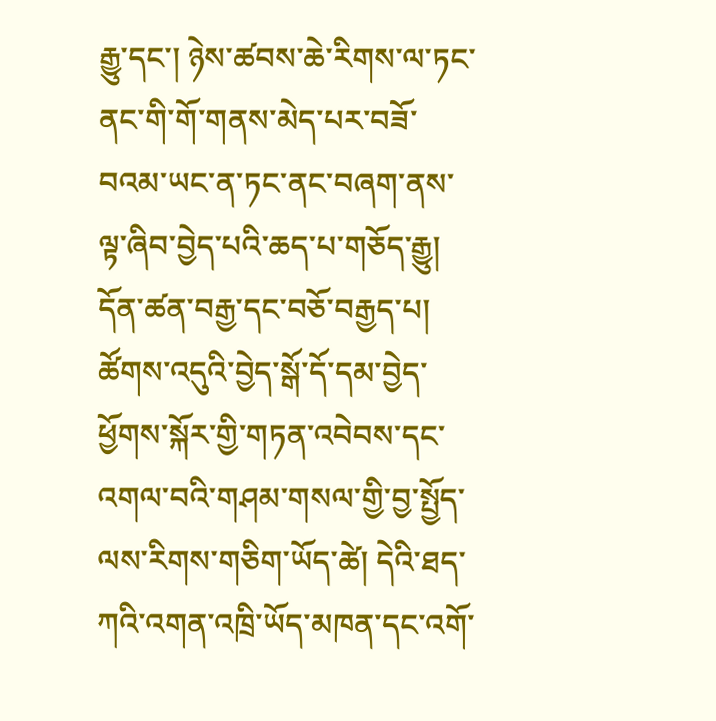རྒྱུ་དང་། ཉེས་ཚབས་ཆེ་རིགས་ལ་ཏང་ནང་གི་གོ་གནས་མེད་པར་བཟོ་བའམ་ཡང་ན་ཏང་ནང་བཞག་ནས་ལྟ་ཞིབ་བྱེད་པའི་ཆད་པ་གཅོད་རྒྱུ།
དོན་ཚན་བརྒྱ་དང་བཅོ་བརྒྱད་པ། ཚོགས་འདུའི་བྱེད་སྒོ་དོ་དམ་བྱེད་ཕྱོགས་སྐོར་གྱི་གཏན་འབེབས་དང་འགལ་བའི་གཤམ་གསལ་གྱི་བྱ་སྤྱོད་ལས་རིགས་གཅིག་ཡོད་ཚེ། དེའི་ཐད་ཀའི་འགན་འཁྲི་ཡོད་མཁན་དང་འགོ་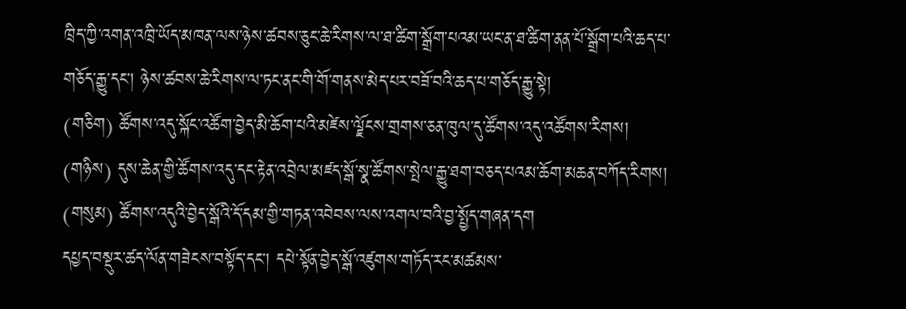ཁྲིད་ཀྱི་འགན་འཁྲི་ཡོད་མཁན་ལས་ཉེས་ཚབས་ཅུང་ཆེ་རིགས་ལ་ཐ་ཚིག་སྒྲོག་པའམ་ཡང་ན་ཐ་ཚིག་ནན་པོ་སྒྲོག་པའི་ཆད་པ་གཅོད་རྒྱུ་དང་། ཉེས་ཚབས་ཆེ་རིགས་ལ་ཏང་ནང་གི་གོ་གནས་མེད་པར་བཟོ་བའི་ཆད་པ་གཅོད་རྒྱུ་སྟེ།
(གཅིག) ཚོགས་འདུ་སྐོང་འཚོག་བྱེད་མི་ཆོག་པའི་མཛེས་ལྗོངས་གྲགས་ཅན་ཁུལ་དུ་ཚོགས་འདུ་འཚོགས་རིགས།
(གཉིས) དུས་ཆེན་གྱི་ཚོགས་འདུ་དང་རྟེན་འབྲེལ་མཛད་སྒོ་སྣ་ཚོགས་སྤེལ་རྒྱུ་ཐག་བཅད་པའམ་ཆོག་མཆན་བཀོད་རིགས།
(གསུམ) ཚོགས་འདུའི་བྱེད་སྒོའི་དོ་དམ་གྱི་གཏན་འབེབས་ལས་འགལ་བའི་བྱ་སྤྱོད་གཞན་དག
དཔྱད་བསྡུར་ཚད་ལོན་གཟེངས་བསྟོད་དང་། དཔེ་སྟོན་བྱེད་སྒོ་འཛུགས་གཏོད་རང་མཚམས་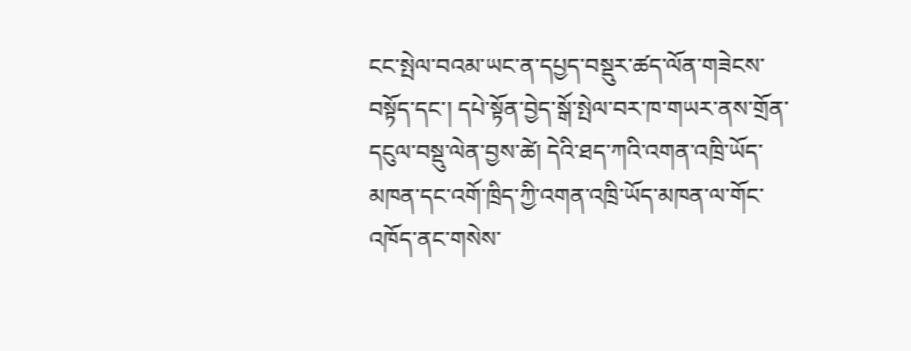ངང་སྤེལ་བའམ་ཡང་ན་དཔྱད་བསྡུར་ཚད་ལོན་གཟེངས་བསྟོད་དང་། དཔེ་སྟོན་བྱེད་སྒོ་སྤེལ་བར་ཁ་གཡར་ནས་གྲོན་དངུལ་བསྡུ་ལེན་བྱས་ཚེ། དེའི་ཐད་ཀའི་འགན་འཁྲི་ཡོད་མཁན་དང་འགོ་ཁྲིད་ཀྱི་འགན་འཁྲི་ཡོད་མཁན་ལ་གོང་འཁོད་ནང་གསེས་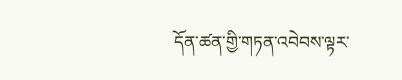དོན་ཚན་གྱི་གཏན་འབེབས་ལྟར་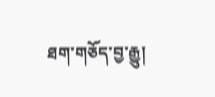ཐག་གཅོད་བྱ་རྒྱུ།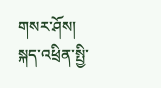གསར་ཤོས།
སྐད་འཕྲིན་སྤྱི་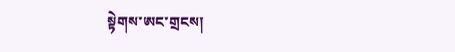སྟེགས་ཨང་གྲངས།